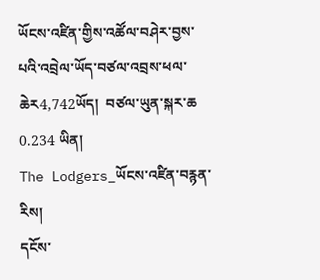ཡོངས་འཛིན་གྱིས་འཚོལ་བཤེར་བྱས་པའི་འབྲེལ་ཡོད་བཙལ་འབྲས་ཕལ་ཆེར4,742ཡོད།  བཙལ་ཡུན་སྐར་ཆ 0.234 ཡིན།
The Lodgers_ཡོངས་འཛིན་བརྙན་རིས།
དངོས་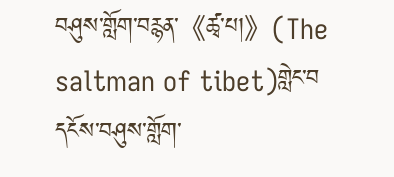བཤུས་གློག་བརྙན་《ཚྭ་པ།》(The saltman of tibet)གླེང་བ
དངོས་བཤུས་གློག་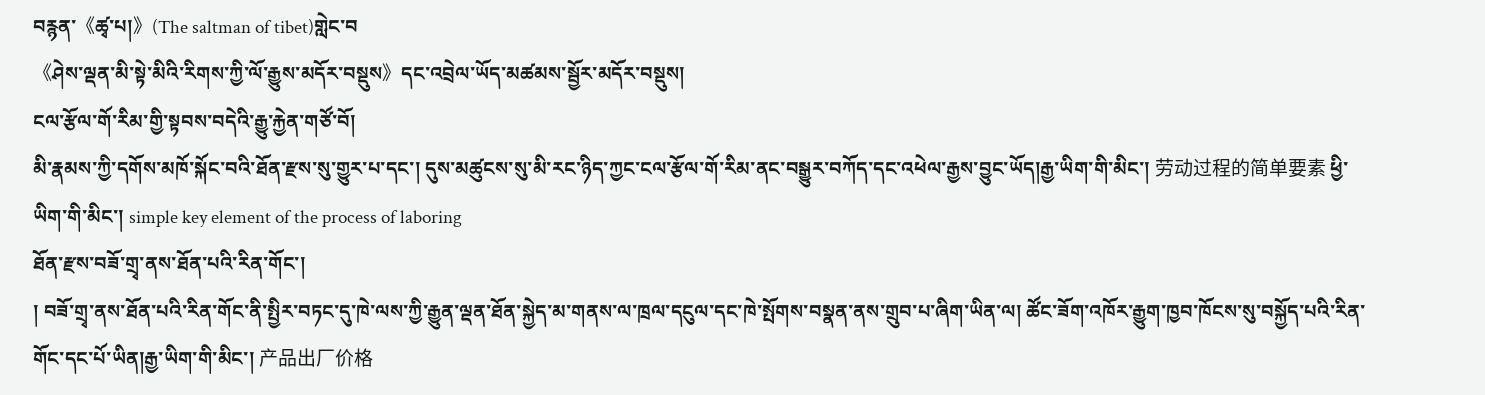བརྙན་《ཚྭ་པ།》(The saltman of tibet)གླེང་བ
《ཤེས་ལྡན་མི་སྟེ་མིའི་རིགས་ཀྱི་ལོ་རྒྱུས་མདོར་བསྡུས》དང་འབྲེལ་ཡོད་མཚམས་སྦྱོར་མདོར་བསྡུས།
ངལ་རྩོལ་གོ་རིམ་གྱི་སྟབས་བདེའི་རྒྱུ་རྐྱེན་གཙོ་བོ།
མི་རྣམས་ཀྱི་དགོས་མཁོ་སྐོང་བའི་ཐོན་རྫས་སུ་གྱུར་པ་དང་། དུས་མཚུངས་སུ་མི་རང་ཉིད་ཀྱང་ངལ་རྩོལ་གོ་རིམ་ནང་བསྒྱུར་བཀོད་དང་འཕེལ་རྒྱས་བྱུང་ཡོད།རྒྱ་ཡིག་གི་མིང་། 劳动过程的简单要素 ཕྱི་ཡིག་གི་མིང་། simple key element of the process of laboring
ཐོན་རྫས་བཟོ་གྲྭ་ནས་ཐོན་པའི་རིན་གོང་།
། བཟོ་གྲྭ་ནས་ཐོན་པའི་རིན་གོང་ནི་སྤྱིར་བཏང་དུ་ཁེ་ལས་ཀྱི་རྒྱུན་ལྡན་ཐོན་སྐྱེད་མ་གནས་ལ་ཁྲལ་དངུལ་དང་ཁེ་སྤོགས་བསྣན་ནས་གྲུབ་པ་ཞིག་ཡིན་ལ། ཚོང་ཟོག་འཁོར་རྒྱུག་ཁྱབ་ཁོངས་སུ་བསྐྱོད་པའི་རིན་གོང་དང་པོ་ཡིན།རྒྱ་ཡིག་གི་མིང་། 产品出厂价格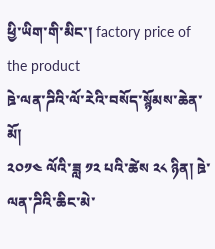ཕྱི་ཡིག་གི་མིང་། factory price of the product
ཋེ་ལན་ཌིའི་ལོ་རེའི་བསོད་སྙོམས་ཆེན་མོ།
༢༠༡༤ ལོའི་ཟླ ༡༢ པའི་ཚེས ༢༨ ཉིན། ཋེ་ལན་ཌིའི་ཆིང་མེ་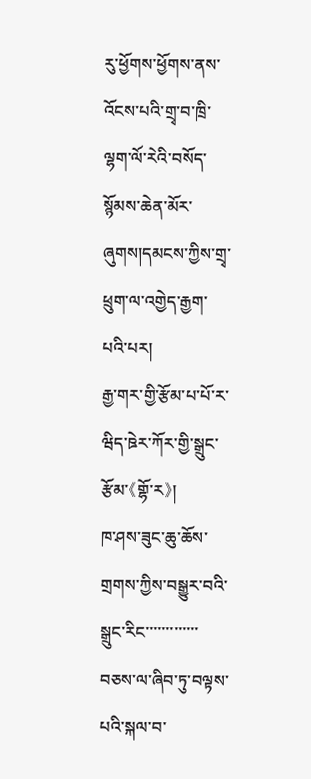རུ་ཕྱོགས་ཕྱོགས་ནས་འོངས་པའི་གྲྭ་བ་ཁྲི་ལྷག་ལོ་རེའི་བསོད་སྙོམས་ཆེན་མོར་ཞུགས།དམངས་ཀྱིས་གྲྭ་ཕྲུག་ལ་འགྱེད་རྒྱག་པའི་པར།
རྒྱ་གར་གྱི་རྩོམ་པ་པོ་ར་ཝིད་ཋེར་ཀོར་གྱི་སྒྲུང་རྩོམ་《གྷོ་ར》།
ཁ་ཤས་ཟུང་ཆུ་ཆོས་གྲགས་ཀྱིས་བསྒྱུར་བའི་སྒྲུང་རིང་་་་་་་་་་་་་ བཅས་ལ་ཞིབ་ཏུ་བལྟས་པའི་སྐལ་བ་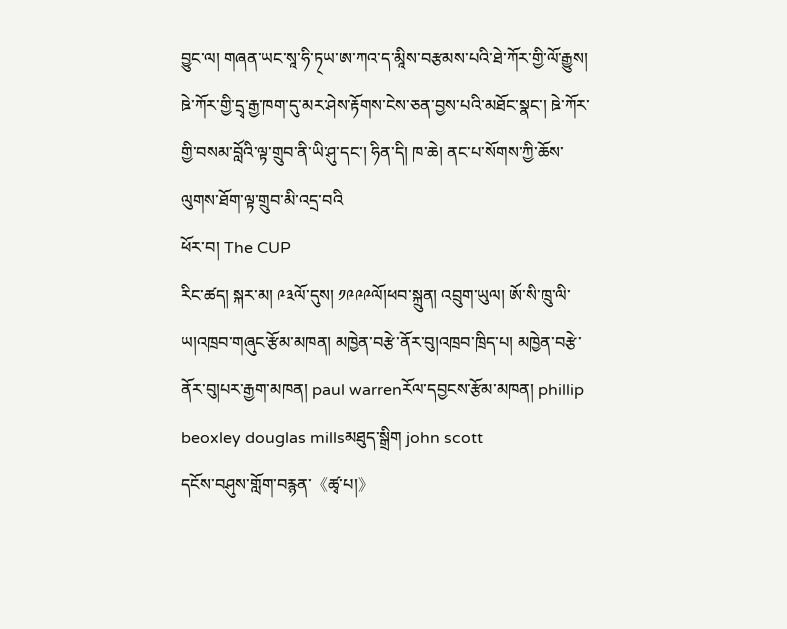བྱུང་ལ། གཞན་ཡང་སཱ་ཧི་ཏ྄ཡ་ཨ་ཀའ་ད་མཱིས་བརྩམས་པའི་ཐེ་ཀོར་གྱི་ལོ་རྒྱུས། ཋེ་ཀོར་གྱི་དྲྭ་རྒྱ་ཁག་དུ་མར་ཤེས་རྟོགས་ངེས་ཅན་བྱས་པའི་མཐོང་སྣང་། ཋེ་ཀོར་གྱི་བསམ་བློའི་ལྟ་གྲུབ་ནི་ཡི་ཤུ་དང་། ཧིན་དི། ཁ་ཆེ། ནང་པ་སོགས་ཀྱི་ཆོས་ལུགས་ཐོག་ལྟ་གྲུབ་མི་འདྲ་བའི
ཕོར་བ། The CUP
རིང་ཚད། སྐར་མ། ༩༣ལོ་དུས། ༡༩༩༩ལོ།ཕབ་སྐྲུན། འབྲུག་ཡུལ། ཨོ་སི་ཁྲུ་ལི་ཡ།འཁྲབ་གཞུང་རྩོམ་མཁན། མཁྱེན་བརྩེ་ནོར་བུ།འཁྲབ་ཁྲིད་པ། མཁྱེན་བརྩེ་ནོར་བུ།པར་རྒྱག་མཁན། paul warrenརོལ་དབྱངས་རྩོམ་མཁན། phillip beoxley douglas millsམཐུད་སྒྲིག john scott
དངོས་བཤུས་གློག་བརྙན་《ཚྭ་པ།》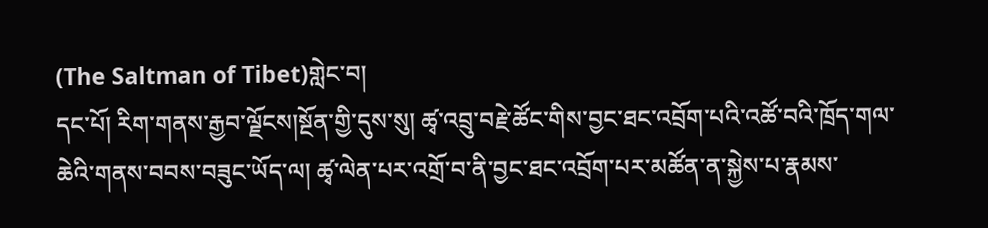(The Saltman of Tibet)གླེང་བ།
དང་པོ། རིག་གནས་རྒྱབ་ལྗོངས།སྔོན་གྱི་དུས་སུ། ཚྭ་འབྲུ་བརྗེ་ཚོང་གིས་བྱང་ཐང་འབྲོག་པའི་འཚོ་བའི་ཁྲོད་གལ་ཆེའི་གནས་བབས་བཟུང་ཡོད་ལ། ཚྭ་ལེན་པར་འགྲོ་བ་ནི་བྱང་ཐང་འབྲོག་པར་མཚོན་ན་སྐྱེས་པ་རྣམས་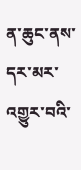ན་ཆུང་ནས་དར་མར་འགྱུར་བའི་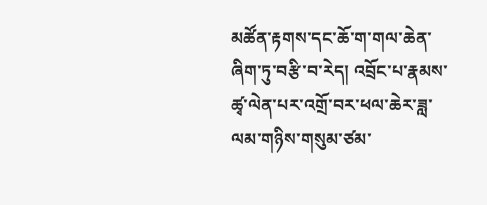མཚོན་རྟགས་དང་ཆོ་ག་གལ་ཆེན་ཞིག་ཏུ་བརྩི་བ་རེད། འབྲོང་པ་རྣམས་ཚྭ་ལེན་པར་འགྲོ་བར་ཕལ་ཆེར་ཟླ་ལམ་གཉིས་གསུམ་ཙམ་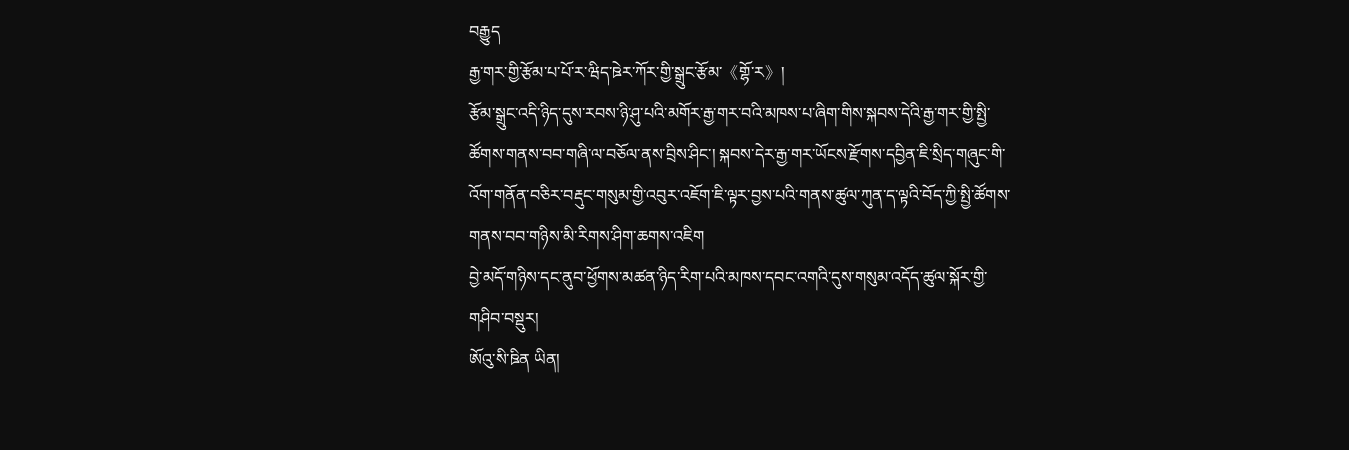བརྒྱུད
རྒྱ་གར་གྱི་རྩོམ་པ་པོ་ར་ཝིད་ཋེར་ཀོར་གྱི་སྒྲུང་རྩོམ་《གྷོ་ར》།
རྩོམ་སྒྲུང་འདི་ཉིད་དུས་རབས་ཉི་ཤུ་པའི་མགོར་རྒྱ་གར་བའི་མཁས་པ་ཞིག་གིས་སྐབས་དེའི་རྒྱ་གར་གྱི་སྤྱི་ཚོགས་གནས་བབ་གཞི་ལ་བཅོལ་ནས་བྲིས་ཤིང་། སྐབས་དེར་རྒྱ་གར་ཡོངས་རྫོགས་དབྱིན་ཇི་སྲིད་གཞུང་གི་འོག་གནོན་བཅིར་བརྡུང་གསུམ་གྱི་འབུར་འཇོག་ཇི་ལྟར་བྱས་པའི་གནས་ཚུལ་ཀུན་ད་ལྟའི་བོད་ཀྱི་སྤྱི་ཚོགས་གནས་བབ་གཉིས་མི་རིགས་ཤིག་ཆགས་འཇིག
བྱེ་མདོ་གཉིས་དང་ནུབ་ཕྱོགས་མཚན་ཉིད་རིག་པའི་མཁས་དབང་འགའི་དུས་གསུམ་འདོད་ཚུལ་སྐོར་གྱི་གཤིབ་བསྡུར།
ཨོའུ་སི་ཋིན ཡིན།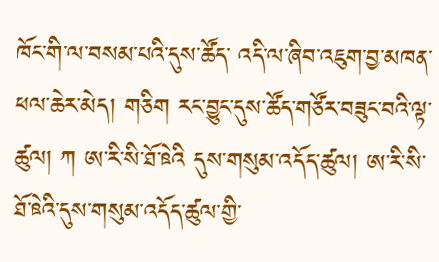ཁོང་གི་ལ་བསམ་པའི་དུས་ཚོད་ འདི་ལ་ཞིབ་འཇུག་བྱ་མཁན་ཕལ་ཆེར་མེད། གཅིག རང་བྱུང་དུས་ཚོད་གཙོར་བཟུང་བའི་ལྟ་ཚུལ། ཀ ཨ་རི་སི་ཐོ་ཋེའི དུས་གསུམ་འདོད་ཚུལ། ཨ་རི་སི་ཐོ་ཋེའི་དུས་གསུམ་འདོད་ཚུལ་གྱི་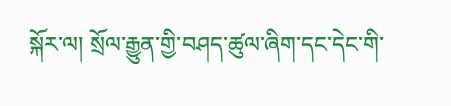སྐོར་ལ། སྲོལ་རྒྱུན་གྱི་བཤད་ཚུལ་ཞིག་དང་དེང་གི་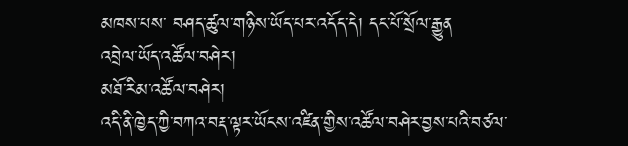མཁས་པས་ བཤད་ཚུལ་གཉིས་ཡོད་པར་འདོད་དེ། དང་པོ་སྲོལ་རྒྱུན
འབྲེལ་ཡོད་འཚོལ་བཤེར།
མཐོ་རིམ་འཚོལ་བཤེར།
འདི་ནི་ཁྱེད་ཀྱི་བཀའ་བརྡ་ལྟར་ཡོངས་འཛིན་གྱིས་འཚོལ་བཤེར་བྱས་པའི་བཙལ་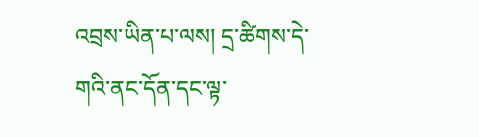འབྲས་ཡིན་པ་ལས། དྲ་ཚིགས་དེ་གའི་ནང་དོན་དང་ལྟ་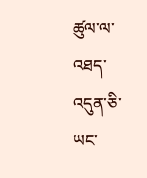ཚུལ་ལ་འཐད་འདུན་ཅི་ཡང་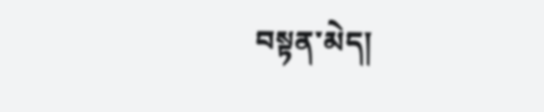བསྟན་མེད།